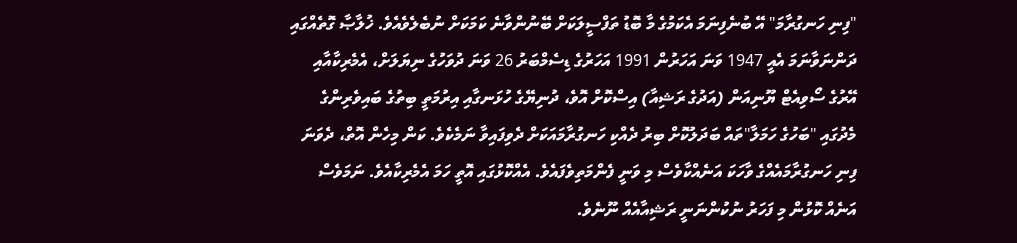"ފިނި ހަނގުރާމަ" އޭ ބުނެފިނަމަ އެކަމުގެ މާ ބޮޑު ތަފްސީލަކަށް ބޭނުންވާނެ ކަމަކަށް ނުބެލެވެއެވެ. ޚުލާޞާ ގޮތެއްގައި ދަންނަވާނަމަ އެއީ 1947 ވަނަ އަހަރުން 1991 އަހަރުގެ ޑިސެމްބަރު 26 ވަނަ ދުވަހުގެ ނިޔަލަށް، އެމެރިކާއާއި އޭރުގެ ސޯވިއެޓް ޔޫނިއަން (އަދުގެ ރަޝިއާ) އިސްކޮށް އޮވެ، ދުނިޔޭގެ ހުޅަނގާއި އިރުމަތީ ބިތުގެ ބައިވެރިންގެ މެދުގައި "ބަހުގެ ހަމަލާ"ތައް ބަދަލުކޮށް ބިރު ދެއްކި ހަނގުރާމައަކަށް ދެވިފައިވާ ނަމެކެވެ. ކަން މިހެން އޮތް، ދެވަނަ ފިނި ހަނގުރާމައެއްގެ ވާހަކަ އަނެއްކާވެސް މި ވަނީ ފެންމަތިވެފައެވެ. އެއްކޮޅުގައި އޮތީ ހަމަ އެމެރިކާއެވެ. ނަމަވެސް އަނެއް ކޮޅުން މި ފަހަރު ނުކުންނަނީ ރަޝިއާއެއް ނޫނެވެ.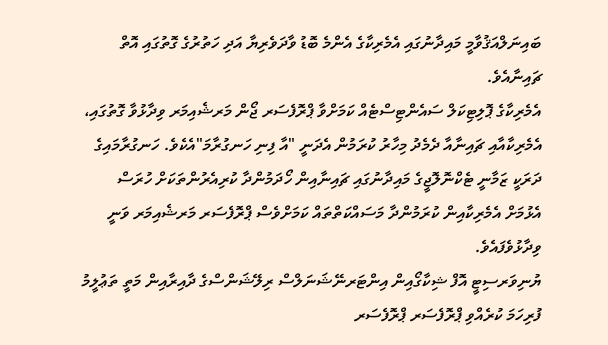ބައިނަލްއަޤުވާމީ މައިދާނުގައި އެމެރިކާގެ އެންމެ ބޮޑު ވާދަވެރިޔާ އަދި ހަތުރުގެ ގޮތުގައި އޮތް ޗައިނާއެވެ.
އެމެރިކާގެ ޕޮލިޓިކަލް ސައެންޓިސްޓެއް ކަމަށްވާ ޕްރޮފެސަރ ޖޯން މަރޝެއިމަރ ވިދާޅުވާ ގޮތުގައި، އެމެރިކާއާއި ޗައިނާއާ ދެމެދު މިހާރު ކުރަމުން އެދަނީ "އާ ފިނި ހަނގުރާމަ"އެކެވެ. ހަނގުރާމައިގެ ދަރަކީ ޒަމާނީ ޓެކްނޮލޮޖީގެ މައިދާނުގައި ޗައިނާއިން ހޯދަމުންދާ ކުރިއެރުންތަކަށް ހުރަސް އެޅުމަށް އެމެރިކާއިން ކުރަމުންދާ މަސައްކަތްތައް ކަމަށްވެސް ޕްރޮފެސަރ މަރޝެއިމަރ ވަނީ ވިދާޅުވެފައެވެ.
ޔުނިވަރސިޓީ އޮފް ޝިކާގޯއިން އިންޓަރނޭޝަނަލްސް ރިލޭޝަންސްގެ ދާއިރާއިން މަތީ ތަޢުލީމު ފުރިހަމަ ކުރެއްވި ޕްރޮފެސަރ ޕްރޮފެސަރ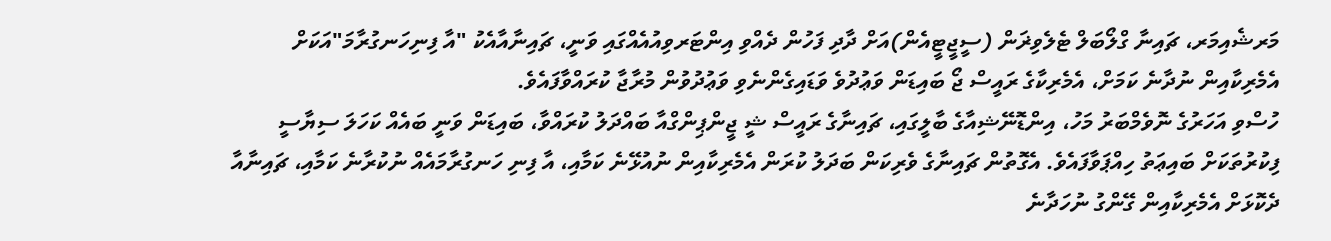މަރޝެއިމަރ، ޗައިނާ ގްލޯބަލް ޓެލެވިޜަން (ސީޖީޓީއެން)އަށް ދާދި ފަހުން ދެއްވި އިންޓަރވިއުއެއްގައި ވަނީ، ޗައިނާއާއެކު "އާ ފިނިހަނގުރާމަ"އަކަށް އެމެރިކާއިން ނުދާނެ ކަމަށް، އެމެރިކާގެ ރައީސް ޖޯ ބައިޑަން ވަޢުދުވެ ވަޑައިގެންނެވި ވަޢުދުވުން މުރާޖާ ކުރައްވާފައެވެ.
ހުސްވި އަހަރުގެ ނޮވެމްބަރު މަހު، އިންޑޮނޭޝިއާގެ ބާލީގައި، ޗައިނާގެ ރައީސް ޝީ ޖީންޕިންގްއާ ބައްދަލު ކުރައްވާ، ބައިޑަން ވަނީ ބައެއް ކަހަލަ ސިޔާސީ ފިކުރުތަކަށް ބައިޢަތު ހިއްޕަވާފައެވެ. އެގޮތުން ޗައިނާގެ ވެރިކަން ބަދަލު ކުރަން އެމެރިކާއިން ނުއުޅޭނެ ކަމާއި، އާ ފިނި ހަނގުރާމައެއް ނުކުރާނެ ކަމާއި، ޗައިނާއާ ދެކޮޅަށް އެމެރިކާއިން ގޭންގު ނުހަދާނެ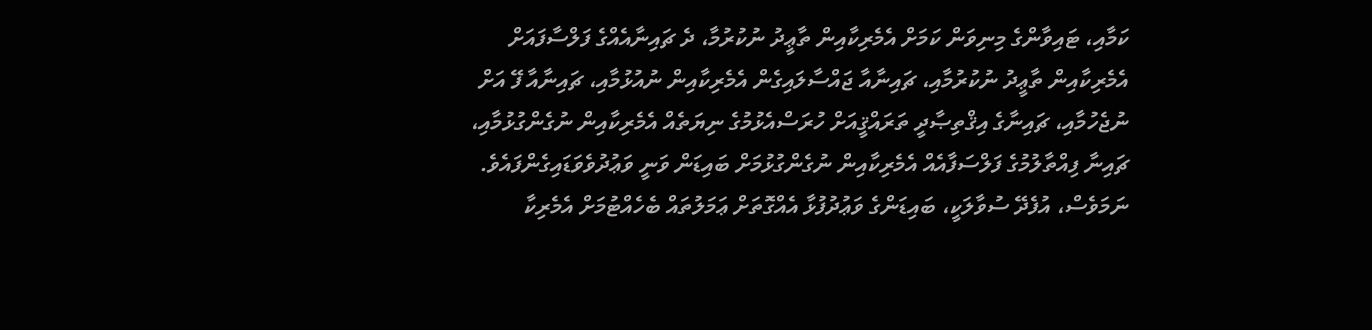ކަމާއި، ޓައިވާންގެ މިނިވަން ކަމަށް އެމެރިކާއިން ތާޢީދު ނުކުރުމާ، ދެ ޗައިނާއެއްގެ ފަލްސާފައަށް އެމެރިކާއިން ތާޢީދު ނުކުރުމާއި، ޗައިނާއާ ޖައްސާލައިގެން އެމެރިކާއިން ނުއުޅުމާއި، ޗައިނާއާ ފޭ އަށް ނުޖެހުމާއި، ޗައިނާގެ އިޤްތިޞާދީ ތަރައްޤީއަށް ހުރަސްއެޅުމުގެ ނިޔަތެއް އެމެރިކާއިން ނުގެންގުޅުމާއި، ޗައިނާ ފިއްތާލުމުގެ ފަލްސަފާއެއް އެމެރިކާއިން ނުގެންގުޅުމަށް ބައިޑަން ވަނީ ވަޢުދުވެވަޑައިގެންފައެވެ.
ނަމަވެސް، އުފެދޭ ސުވާލަކީ، ބައިޑަންގެ ވަޢުދުފުޅާ އެއްގޮތަށް ޢަމަލުތައް ބެހެއްޓުމަށް އެމެރިކާ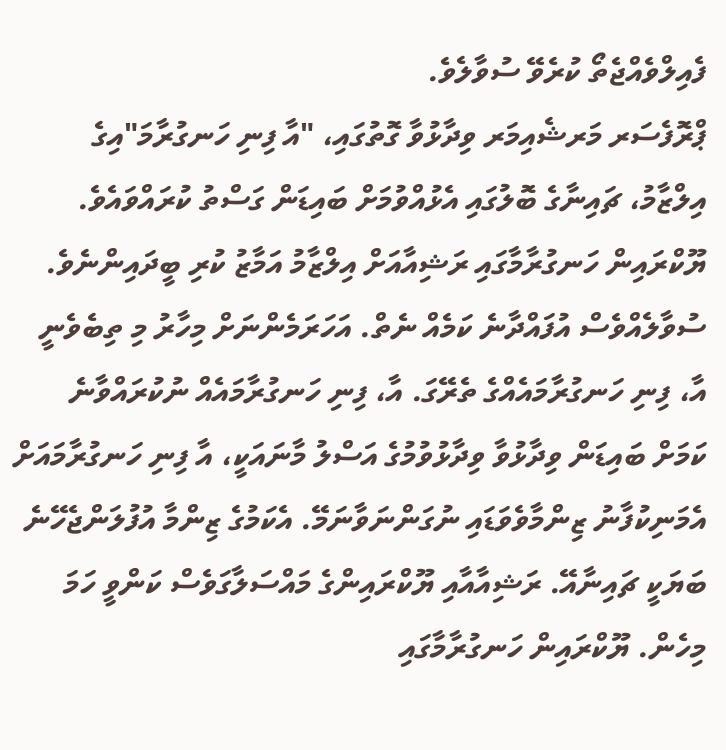ފެއިލްވެއްޖެތޯ ކުރެވޭ ސުވާލެވެ.
ޕްރޮފެސަރ މަރޝެއިމަރ ވިދާޅުވާ ގޮތުގައި، "އާ ފިނި ހަނގުރާމަ"އިގެ އިލްޒާމު، ޗައިނާގެ ބޮލުގައި އެޅުއްވުމަށް ބައިޑަން ގަސްތު ކުރައްވައެވެ. ޔޫކްރައިން ހަނގުރާމާގައި ރަޝިއާއަށް އިލްޒާމު އަމާޒު ކުރި ބީދައިންނެވެ.
ސުވާލެއްވެސް އުފައްދާނެ ކަމެއް ނެތް. އަހަރަމެންނަށް މިހާރު މި ތިބެވެނީ އާ، ފިނި ހަނގުރާމައެއްގެ ތެރޭގަ. އާ، ފިނި ހަނގުރާމައެއް ނުކުރައްވާނެ ކަމަށް ބައިޑަން ވިދާޅުވާ ވިދާޅުވުމުގެ އަސްލު މާނައަކީ، އާ ފިނި ހަނގުރާމައަށް އެމަނިކުފާނު ޒިންމާވެވަޑައި ނުގަންނަވާނަމޭ. އެކަމުގެ ޒިންމާ އުފުލަންޖެހޭނެ ބަޔަކީ ޗައިނާއޭ. ރަޝިއާއާއި ޔޫކްރައިންގެ މައްސަލާގަވެސް ކަންވީ ހަމަ މިހެން. ޔޫކްރައިން ހަނގުރާމާގައި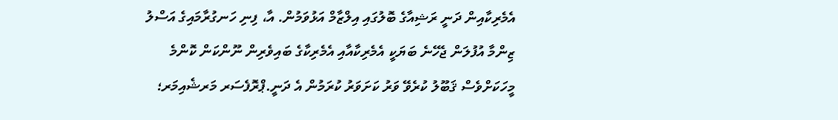އެމެރިކާއިން ދަނީ ރަޝިއާގެ ބޮލުގައި އިލްޒާމް އަޅުވަމުން. އާ، ފިނި ހަނގުރާމައިގެ އަސްލު ޒިންމާ އުފުލަން ޖެހޭނެ ބަޔަކީ އެމެރިކާއާއި އެމެރިކާގެ ބައިވެރިން ނޫންކަން ކޮންމެ މީހަކަށްވެސް ޤަބޫލު ކުރެވޭ ވަރު ކަށަވަރު ކުރަމުން އެ ދަނީ.ޕްރޮފެސަރ މަރޝެއިމަރ؛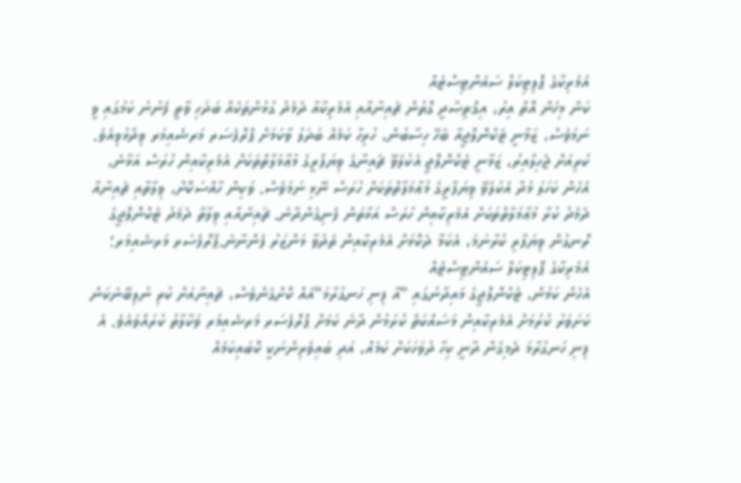އެމެރިކާގެ ޕޮލިޓިކަލް ސައެންޓިސްޓެއް
ކަން މިހެން އޮތް އިރު، އިޤްތިޞާދީ ގޮތުން ޗައިނާއާއި އެމެރިކާއާ ދެމެދު ގުޅުންތަކެއް ބަދަހި ވާތީ ފެނުނު ކަމުގައި ވީ ނަމަވެސް، ޒަމާނީ ޓެކްނޮލޮޖީއާ ބެހޭ ހިސާބުން، ހުރިހާ ކަމެއް ބަދަލު ވާކަމަށް ޕްރޮފެސަރ މަރޝެއިމަރ ވިދާޅުވިއެވެ.
ކުރިއަށް ޖެހިލާއިރު، ޒަމާނީ ޓެކްނޮލޮޖީ އެކުލެވޭ ޗައިނާގެ ވިޔަފާރީގެ މުޢާމަލާތްތަކަށް އެމެރިކާއިން ހުރަސް އަޅާނެ، އެހެން ކަހަލަ މުދާ އެކުލެވޭ ވިޔަފާރީގެ މުޢާމަލާތްތަކަށް ހުރަސް ނޭޅި ނަމަވެސް. ވަކިން ހާއްސަކޮށް، ވިލާތާއި ޗައިނާއާ ދެމެދު ކުރާ މުޢާމަލާތްތަކަށް އެމެރިކާއިން ހުރަސް އަޅާތަން ފެނިގެންދާނެ. ޗައިނާއާއި ވިލާތާ ދެމެދު ޓެކްނޮލޮޖީގެ ރޮނގުން ވިޔަފާރި ކުރާނަމަ، އެކަމާ ދެކޮޅަށް އެމެރިކާއިން ތެދުވާ މަންޒަރު ފެންނާނެ.ޕްރޮފެސަރ މަރޝެއިމަރ؛ އެމެރިކާގެ ޕޮލިޓިކަލް ސައެންޓިސްޓެއް
އެހެން ކަމުން، ޓެކްނޮލޮޖީގެ މައިދާނުގައި "އާ ފިނި ހަނގުރާމަ"އެއް ކޮށްގެންވެސް، ޗައިނާއަށް ކުރި ނުލިބޭނެކަން ކަށަވަރު ކުރުމަށް އެމެރިކާއިން މަސައްކަތް ކުރަމުން ދާނެ ކަމަށް ޕްރޮފެސަރ މަރޝެއިމަރ ވަކާލާތު ކުރައްވައެވެ. އެ ފިނި ހަނގުރާމަ ދެމިގެން ދާނީ ކިހާ ދުވަހަކަށް ކަމެއް، އަދި ބައިވެރިންނަކީ ކޮބައިކަމެއް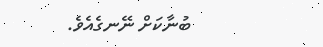ބުނާކަށް ނޭނގެއެވެ.